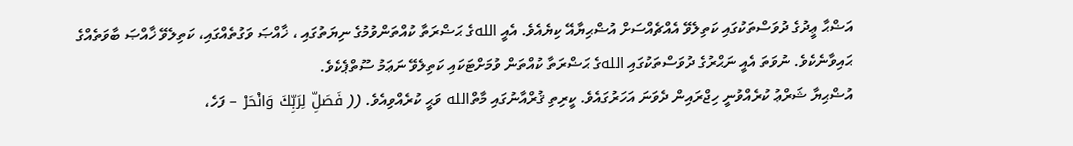އަޟްޙާ ޢީދުގެ ދުވަސްތަކުގައި ކަތިލެވޭ އެއްޗެއްސަށް އުޟްޙިޔާއޭ ކިޔެއެވެ. އެއީ اللهގެ ޙަޟްރަތާ ކުއްތަންވުމުގެ ނިޔަތުގައި ، ޚާއްޞަ ވަގުތެއްގައި، ކަތިލެވޭ ޚާއްޞަ ބާވަތެއްގެ ޙައިވާނެކެވެ. ނުވަތަ އެއީ ނަޙްރުގެ ދުވަސްތަކުގައި اللهގެ ޙަޟްރަތާ ކުއްތަން ވުމަށްޓަކައި ކަތިލެވޭ ނަޢަމު ސޫތްޕެކެވެ.
އުޟްޙިޔާ ޝަރްޢު ކުރެއްވުނީ ހިޖްރައިން ދެވަނަ އަހަރުގައެވެ. ކީރިތި ޤުރްއާނުގައި މާތްالله ވަޙީ ކުރެއްވިއެވެ. (( فَصَلِّ لِرَبِّكَ وَانْحَرْ – ފަހެ،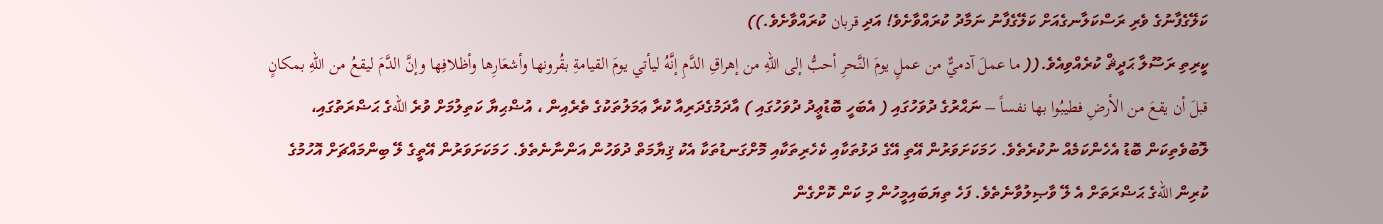ކަލޭގެފާނުގެ ވެރި ރަސްކަލާނގެއަށް ކަލޭގެފާނު ނަމާދު ކުރައްވާށެވެ! އަދި قربان ކުރައްވާށެވެ.))
ކީރިތި ރަސޫލާ ޙަދީޘް ކުރެއްވިއެވެ.(( ما عملَ آدميٌّ من عملٍ يومَ النَّحرِ أحبُّ إلى اللهِ من إهراقِ الدَّمِ إنَّهُ ليأتي يومَ القيامةِ بقُرونها وأشعَارِها وأظلافِها وإنَّ الدَّمَ ليقعُ من اللهِ بمكانٍ قبلَ أن يقعَ من الأرضِ فطيبُوا بها نفساً – ނަޙްރުގެ ދުވަހުގައި ( އެބަހީ ބޮޑުޢީދު ދުވަހުގައި ) އާދަމުގެދަރިއާ ކުރާ ޢަމަލުތަކުގެ ތެރެއިން ، އުޟްޙިޔާ ކަތިލުމަށް ވުރެ اللهގެ ޙަޟްރަތުގައި، ލޮބުވެތިކަން ބޮޑު އެހެންކަމެއް ނުކުރެތެވެ. ހަމަކަށަވަރުން އޭތި އޭގެ ދަޅުތަކާއި ކެހެރިތަކާއި މޮށްގަނޑުތަކާ އެކު ޤިޔާމަތް ދުވަހުން އަންނާނެތެވެ. ހަމަކަށަވަރުން އޭތީގެ ލޭ ބިންމައްޗަށް އޮހުމުގެ ކުރިން اللهގެ ޙަޟްރަތަށް އެ ލޭ ވާޞިލުވާނެތެވެ. ފަހެ ތިޔަބައިމީހުން މި ކަން ކޮށްގެން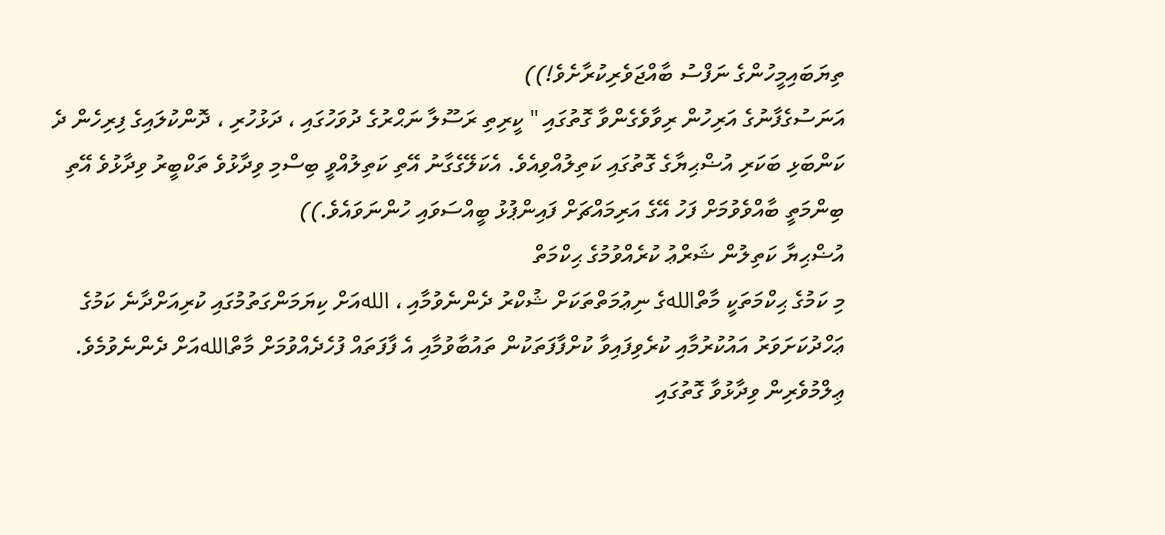ތިޔަބައިމީހުންގެ ނަފްސު ބާއްޖަވެރިކުރާށެވެ!))
އަނަސުގެފާނުގެ އަރިހުން ރިވާވެގެންވާ ގޮތުގައި " ކީރިތި ރަސޫލާ ނަޙްރުގެ ދުވަހުގައި ، ދަޅުހުރި ، ދޮންކުލައިގެ ފިރިހެން ދެ ކަންބަޅި ބަކަރި އުޟްޙިޔާގެ ގޮތުގައި ކަތިލުއްވިއެވެ. އެކަލޭގެގާނު އޭތި ކަތިލުއްވީ ބިސްމި ވިދާޅުވެ ތަކްބީރު ވިދާޅުވެ އޭތި ބިންމަތީ ބާއްވެވުމަށް ފަހު އޭގެ އަރިމައްޗަށް ފައިންޕުޅު ބީއްސަވައި ހުންނަވައެވެ.))
އުޟްޙިޔާ ކަތިލުން ޝަރްޢު ކުރެއްވުމުގެ ޙިކްމަތް
މި ކަމުގެ ޙިކްމަތަކީ މާތްاللهގެ ނިޢުމަތްތަކަށް ޝުކްރު ދެންނެވުމާއި ، اللهއަށް ކިޔަމަންގަތުމުގައި ކުރިއަށްދާނެ ކަމުގެ ޢަހްދުކަށަވަރު އައުކުރުމާއި ކުރެވިފައިވާ ކުށްފާފަތަކުން ތައުބާވުމާއި އެ ފާފަތައް ފުހެދެއްވުމަށް މާތްاللهއަށް ދެންނެވުމެވެ.
ޢިލްމުވެރިން ވިދާޅުވާ ގޮތުގައި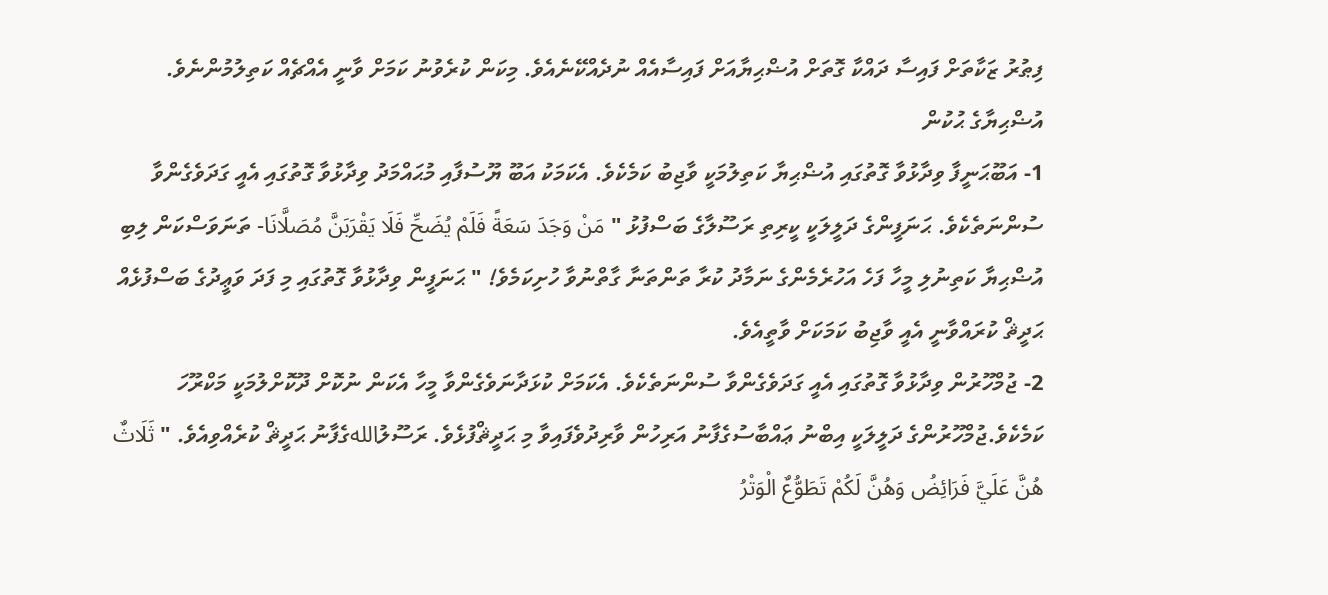ފިޠުރު ޒަކާތަށް ފައިސާ ދައްކާ ގޮތަށް އުޟްޙިޔާއަށް ފައިސާއެއް ނުދެއްކޭނެއެވެ. މިކަން ކުރެވުނު ކަމަށް ވާނީ އެއްޗެއް ކަތިލުމުންނެވެ.
އުޟްޙިޔާގެ ޙުކުން
1- އަބޫޙަނީފާ ވިދާޅުވާ ގޮތުގައި އުޟްޙިޔާ ކަތިލުމަކީ ވާޖިބު ކަމެކެވެ. އެކަމަކު އަބޫ ޔޫސުފާއި މުޙައްމަދު ވިދާޅުވާ ގޮތުގައި އެއީ ގަދަވެގެންވާ ސުންނަތެކެވެ. ޙަނަފީންގެ ދަލީލަކީ ކީރިތި ރަސޫލާގެ ބަސްފުޅު " مَنْ وَجَدَ سَعَةً فَلَمْ يُضَحِّ فَلَا يَقْرَبَنَّ مُصَلَّانَا- ތަނަވަސްކަން ލިބި އުޟްޙިޔާ ކަތިނުލި މީހާ ފަހެ އަހުރެމެންގެ ނަމާދު ކުރާ ތަންތަނާ ގާތްނުވާ ހުށިކަމެވެ! " ޙަނަފީން ވިދާޅުވާ ގޮތުގައި މި ފަދަ ވަޢީދުގެ ބަސްފުޅެއް ޙަދީޘް ކުރައްވާނީ އެއީ ވާޖިބު ކަމަކަށް ވާތީއެވެ.
2- ޖުމްހޫރުން ވިދާޅުވާ ގޮތުގައި އެއީ ގަދަވެގެންވާ ސުންނަތެކެވެ. އެކަމަށް ކުޅަދާނަވެގެންވާ މީހާ އެކަން ނުކޮށް ދޫކޮށްލުމަކީ މަކްރޫހަ ކަމެކެވެ.ޖުމްހޫރުންގެ ދަލީލަކީ އިބްނު ޢައްބާސުގެފާނު އަރިހުން ވާރިދުވެފައިވާ މި ޙަދީޘްފުޅެވެ. ރަސޫލުاللهގެފާނު ޙަދީޘް ކުރެއްވިއެވެ. " ثَلَاثٌ هُنَّ عَلَيَّ فَرَائِضُ وَهُنَّ لَكُمْ تَطَوُّعٌ الْوَتْرُ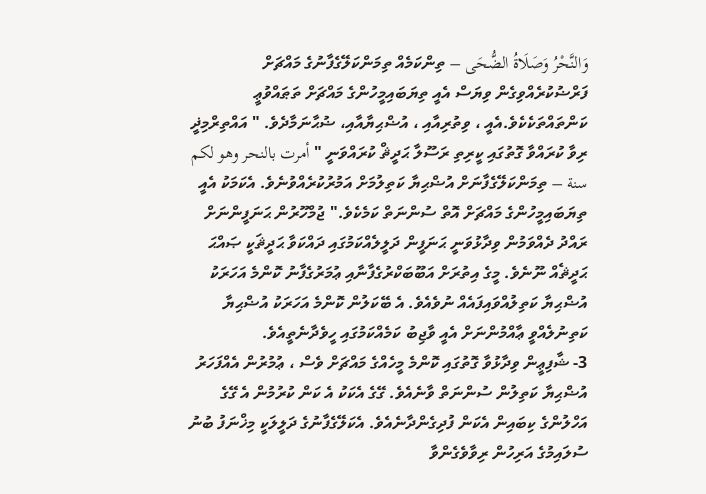وَالنَّحْرُ وَصَلَاةُ الضُّحَى – ތިންކަމެއް ތިމަންކަލޭގެފާނުގެ މައްޗަށް ފަރްޟުކުރެއްވިގެން ވިޔަސް އެއީ ތިޔަބައިމީހުންގެ މައްޗަށް ތަޠައްވުޢީ ކަންތައްތަކެކެވެ.އެއީ ، ވިތުރިއާއި ، އުޟްޙިޔާއާއި، ޟުޙާނަމާދެވެ. " އައްތިރްމިޛީ ރިވާ ކުރައްވާ ގޮތުގައި ކީރިތި ރަސޫލާ ޙަދީޘް ކުރައްވަނީ " أمرت بالنحر وهو لكم سنة – ތިމަންކަލޭގެފާނަށް އުޟްޙިޔާ ކަތިލުމަށް އަމުރުކުރެއްވުނެވެ. އެކަމަކު އެއީ ތިޔަބައިމީހުންގެ މައްޗަށް އޮތް ސުންނަތް ކަމެކެވެ." ޖުމްހޫރުން ޙަނަފީންނަށް ރައްދު ދެއްވަމުން ވިދާޅުވަނީ ޙަނަފީން ދަލީލެއްކަމުގައި ދައްކަވާ ޙަދީޘަކީ ޞައްޙަ ޙަދީޘެއް ނޫނެވެ. މީގެ އިތުރަށް އަބޫބަކްރުގެފާނާއި ޢުމަރުގެފާނު ކޮންމެ އަހަރަކު އުޟްޙިޔާ ކަތިލުއްވައިފައެއް ނުވެއެވެ. އެ ބޭކަލުން ކޮންމެ އަހަރަކު އުޟްޙިޔާ ކަތިނުލެއްވީ ޢާއްމުންނަށް އެއީ ވާޖިބު ކަމެއްކަމުގައި ހީވެދާނެތީއެވެ.
3- ޝާފިޢީން ވިދާޅުވާ ގޮތުގައި ކޮންމެ މީހެއްގެ މައްޗަށް ވެސް ، ޢުމުރުން އެއްފަހަރު އުޟްޙިޔާ ކަތިލުން ސުންނަތް ވާނެއެވެ. ގޭގެ އެކަކު އެ ކަން ކުރުމުން އެ ގޭގެ އަހްލުންގެ ކިބައިން އެކަން ފުދިގެންދާނެއެވެ. އެކަލޭގެފާނުގެ ދަލީލަކީ މިޚްނަފު ބުނު ސުލައިމުގެ އަރިހުން ރިވާވެގެންވާ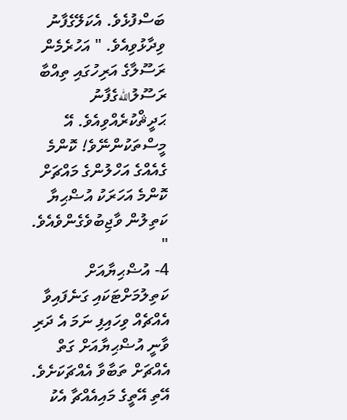ބަސްފުޅެވެ. އެކަލޭގެފާނު ވިދާޅުވިއެވެ. " އަހުރެމެން ރަސޫލާގެ އަރިހުގައި ތިއްބާ ރަސޫލުاللهގެފާނު ޙަދީޘްކުރެއްވިއެވެ. އޭ މީސްތަކުންނޭވެ! ކޮންމެ ގެއެއްގެ އަހްލުންގެ މައްޗަށް ކޮންމެ އަހަރަކު އުޟްޙިޔާ ކަތިލުން ވާޖިބުވެގެންވެއެވެ. "
4- އުޟްޙިޔާއަށް ކަތިލުމަށްޓަކައި ގަނެފައިވާ އެއްޗެއް ވިހައިފި ނަމަ އެ ދަރި ވާނީ އުޟްޙިޔާއަށް ގަތް އެއްޗަށް ތަބާވާ އެއްޗަކަށެވެ. އޭތި އޭތީގެ މައިއެއްޗާ އެކު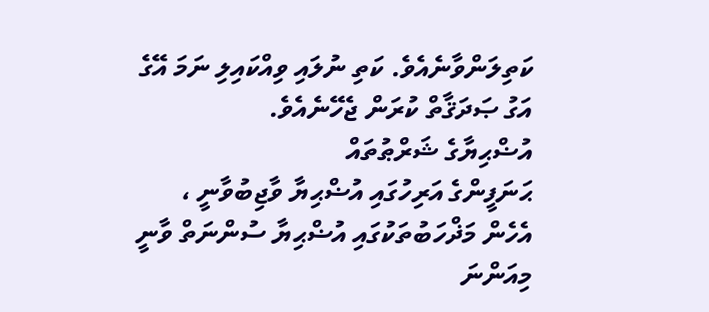ކަތިލަންވާނެއެވެ. ކަތި ނުލައި ވިއްކައިލި ނަމަ އޭގެ އަގު ޞަދަޤާތް ކުރަން ޖެހޭނެއެވެ.
އުޟްޙިޔާގެ ޝަރްޠުތައް
ޙަނަފީންގެ އަރިހުގައި އުޟްޙިޔާ ވާޖިބުވާނީ ، އެހެން މަޛްހަބުތަކުގައި އުޟްޙިޔާ ސުންނަތް ވާނީ މިއަންނަ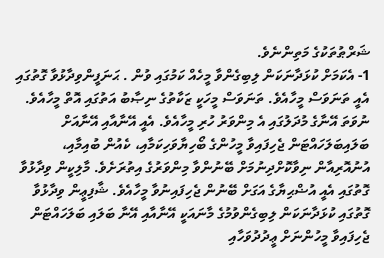ޝަރްޠުތަކުގެ މަތިންނެވެ.
1- އެކަމަށް ކުޅަދާނަކަން ލިބިގެންވާ މީހެއް ކަމުގައި ވުން . ޙަނަފީންވިދާޅުވާ ގޮތުގައި އެއީ ތަނަވަސް މީހާއެވެ. ތަނަވަސް މީހަކީ ޒަކާތުގެ ނިޞާބު އަތުގައި އޮތް މީހާއެވެ. ނުވަތަ އޭނާގެ މުދަލުގައި އެ މިންވަރު ހުރި މީހާއެވެ. އެއީ އޭނާއާއި އޭނާއަށް ބަލައިބަލަހައްޓަން ޖެހިފައިވާ މީހުންގެ ބޯހިޔާވަހިކަމާއި، ކެއުން ބުއިމާއި، އުނުއޮރިއާން ނިވާކޮށްދިނުމަށް ބޭނުންވާ މިންވަރުގެ އިތުރަށެވެ. މާލިކީން ވިދާޅުވާ ގޮތުގައި އެއީ އުޟްޙިޔާގެ އަގަށް ބޭނުން ޖެހިފައިނުވާ މީހާއެވެ. ޝާފިޢީން ވިދާޅުވާ ގޮތުގައި ކުޅަދާނަކަން ލިބިގެންވުމުގެ މާނައަކީ އޭނާއާއި އޭނާ ބަލައި ބަލަހައްޓަން ޖެހިފައިވާ މީހުންނަށް ޢީދުދުވަހާއި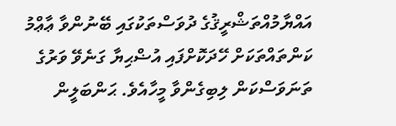އައްޔާމުއްތަޝްރީޤުގެ ދުވަސްތަކުގައި ބޭނުންވާ ޢާޢްމު ކަންތައްތަކަށް ހޭދަކޮށްފައި އުޟްޙިޔާ ގަނެވޭ ވަރުގެ ތަނަވަސްކަން ލިބިގެންވާ މީހާއެވެ. ޙަންބަލީން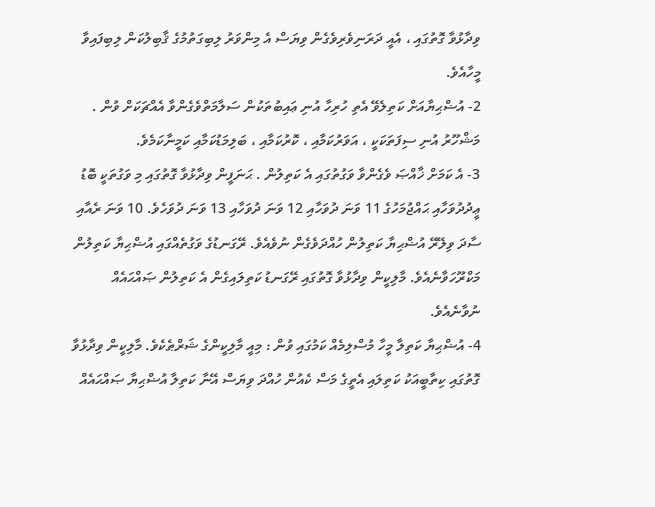ވިދާޅުވާ ގޮތުގައި ، އެއީ ދަރަނިވެރިވެގެން ވިޔަސް އެ މިންވަރު ލިބިގަތުމުގެ ޤާބިލުކަން ލިބިފައިވާ މީހާއެވެ.
2- އުޟްޙިޔާއަށް ކަތިލެވޭ އެތި ހުރިހާ އުނި ޢައިބުތަކުން ސަލާމަތްވެގެންވާ އެއްޗަކަށް ވުން . މަޝްހޫރު އުނި ސިފަތަކަކީ ، އަވަރުކަމާއި ، ކޮރުކަމާއި ، ބަލިމަޑުކަމާއި ކަމީނާކަމެވެ.
3- އެ ކަމަށް ޚާއްޞަ ވެގެންވާ ވަގުތުގައި އެ ކަތިލުން . ޙަނަފީން ވިދާޅުވާ ގޮތުގައި މި ވަގުތަކީ ބޮޑު ޢީދުދުވަހާއި ޙައްޖުމަހުގެ 11 ވަނަ ދުވަހާއި 12 ވަނަ ދުވަހާއި 13 ވަނަ ދުވަހެވެ. 10 ވަނަ ރެއާއި ސާދަ ވިލޭރޭ އުޟްޙިޔާ ކަތިލުން ހުއްދަވެގެން ނުވެއެވެ. ރޭގަނޑުގެ ވަގުތެއްގައި އުޟްޙިޔާ ކަތިލުން މަކްރޫހަވާނެއެވެ. މާލިކީން ވިދާޅުވާ ގޮތުގައި ރޭގަނޑު ކަތިލައިގެން އެ ކަތިލުން ޞައްޙައެއް ނުވާނެއެވެ.
4- އުޟްޙިޔާ ކަތިލާ މީހާ މުސްލިމެއް ކަމުގައި ވުން : މިއީ މާލިކީންގެ ޝަރްޠެކެވެ. މާލިކީން ވިދާޅުވާ ގޮތުގައި ކިތާބީއަކު ކަތިލައި އެތީގެ މަސް ކެއުން ހުއްދަ ވިޔަސް އޭނާ ކަތިލާ އުޟްޙިޔާ ޞައްޙައެއް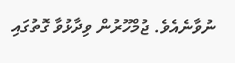ނުވާނެއެވެ. ޖުމްހޫރުން ވިދާޅުވާ ގޮތުގައި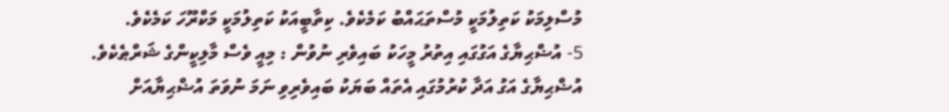މުސްލިމަކު ކަތިލުމަކީ މުސްތަޙައްބު ކަމެކެވެ. ކިތާބީއަކު ކަތިލުމަކީ މަކްރޫހަ ކަމެކެވެ.
5- އުޟްޙިޔާގެ އަގުގައި އިތުރު މީހަކު ބައިވެރި ނުވުން : މިއީ ވެސް މާލިކީންގެ ޝަރްޠެކެވެ. އުޟްޙިޔާގެ އަގު އަދާ ކުރުމުގައި އެތައް ބަޔަކު ބައިވެރިވި ނަމަ ނުވަތަ އުޟްޙިޔާއަށް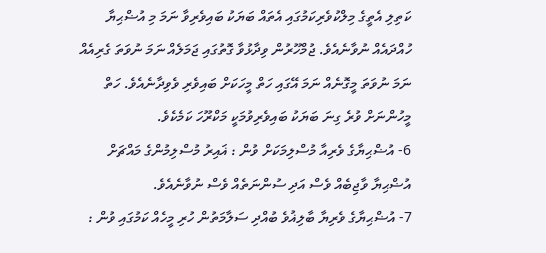ކަތިލި އެތީގެ މިލްކުވެރިކަމުގައި އެތައް ބަޔަކު ބައިވެރިވާ ނަމަ މި އުޟްޙިޔާ ހުއްދައެއް ނުވާނެއެވެ. ޖުމްހޫރުން ވިދާޅުވާ ގޮތުގައި ޖަމަލެއް ނަމަ ނުވަތަ ގެރިއެއް ނަމަ ނުވަތަ މީގޮނެއް ނަމަ އޭގައި ހަތް މީހަކަށް ބައިވެރި ވެވިދާނެއެވެ. ހަތް މީހުންނަށް ވުރެ ގިނަ ބަޔަކު ބައިވެރިވުމަކީ މަކްރޫހަ ކަމެކެވެ.
6- އުޟްޙިޔާގެ ވެރިއާ މުސްލިމަކަށް ވުން : ޣައިރު މުސްލިމުންގެ މައްޗަށް އުޟްޙިޔާ ވާޖިބެއް ވެސް އަދި ސުންނަތެއް ވެސް ނުވާނެއެވެ.
7- އުޟްޙިޔާގެ ވެރިޔާ ބާލިޣުވެ ބުއްދި ސަލާމަތުން ހުރި މީހެއް ކަމުގައި ވުން :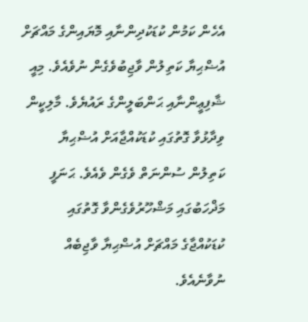އެހެން ކަމުން ކުޑަކުދިންނާއި މޮޔައިންގެ މައްޗަށް އުޟްޙިޔާ ކަތިލުން ވާޖިބުވެގެން ނުވެއެވެ. މިއީ ޝާފިޢީންނާއި ޙަންބަލީންގެ ރައުޔެވެ. މާލިކީން ވިދާޅުވާ ގޮތުގައި ކުޑަކުއްޖާއަށް އުޟްޙިޔާ ކަތިލުން ސުންނަތް ވެގެން ވެއެވެ. ޙަނަފީ މަޛްހަބުގައި މަޝްހޫރުވެގެންވާ ގޮތުގައި ކުޑަކުއްޖާގެ މައްޗަށް އުޟްޙިޔާ ވާޖިބެއް ނުވާނެއެވެ.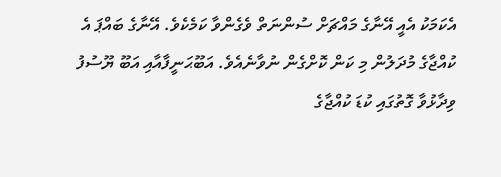އެކަމަކު އެއީ އޭނާގެ މައްޗަށް ސުންނަތް ވެގެންވާ ކަމެކެވެ. އޭނާގެ ބައްޕަ އެ ކުއްޖާގެ މުދަލުން މި ކަން ކޮށްގެން ނުވާނެއެވެ. އަބޫޙަނީފާއާއި އަބޫ ޔޫސުފު ވިދާޅުވާ ގޮތުގައި ކުޑަ ކުއްޖާގެ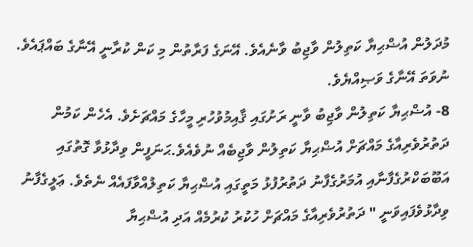މުދަލުން އުޟްޙިޔާ ކަތިލުން ވާޖިބު ވާނެއެވެ. އޭނަގެ ފަރާތުން މި ކަން ކުރާނީ އޭނާގެ ބައްޕައެވެ. ނުވަތަ އޭނާގެ ވަޞިއްޔެވެ.
8- އުޟްޙިޔާ ކަތިލުން ވާޖިބު ވާނީ ރަށުގައި ޤާއިމުވުހުރި މީހާގެ މައްޗަށެވެ. އެހެން ކަމުން ދަތުރުވެރިއާގެ މައްޗަށް އުޟްޙިޔާ ކަތިލުން ވާޖިބެއް ނުވެއެވެ.ޙަނަފީން ވިދާޅުވާ ގޮތުގައި އަބޫބަކްރުގެފާނާއި އުމަރުގެފާނު ދަތުރުފުޅު މަތީގައި އުޟްޙިޔާ ކަތިލުއްވާފައެއް ނެތެވެ. ޢަލީގެފާނު ވިދާޅުވެފައިވަނީ " ދަތުރުވެރިއާގެ މައްޗަށް ހުކުރު ކުރުމެއް އަދި އުޟްޙިޔާ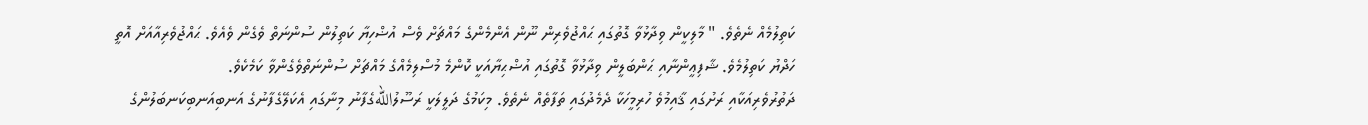ކަތިލުމެއް ނެތެވެ. " މާލިކީން ވިދާޅުވާ ގޮތުގައި ޙައްޖުވެރިން ނޫން އެންމެންގެ މައްޗަށް ވެސް އުޟްހިޔާ ކަތިލުން ސުންނަތް ވެގެން ވެއެވެ. ޙައްޖުވެރިއާއަށް އޮތީ ހަދްޔު ކަތިލުމެވެ. ޝާފިޢީންނާއި ޙަންބަލީން ވިދާޅުވާ ގޮތުގައި އުޟްޙިޔާއަކީ ކޮންމެ މުސްލިމެއްގެ މައްޗަށް ސުންނަތްވެގެންވާ ކަމެކެވެ.
ދަތުރުވެރިއަކާއި ރަށުގައި ޤާއިމުވެ ހުރިމީހަކާ ދެމެދުގައި ތަފާތެއް ނެތެވެ. މިކަމުގެ ދަލީލަކީ ރަސޫލުاللهގެފާނު މިނާގައި އެކަލޭގެފާނުގެ އަނބިއަނބިކަނބަލުންގެ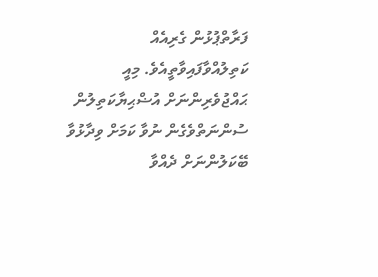ފަރާތްޕުޅުން ގެރިއެއް ކަތިލުއްވާފައިވާތީއެވެ. މިއީ ޙައްޖުވެރިންނަށް އުޟްޙިޔާކަތިލުން ސުންނަތްވެގެން ނުވާ ކަމަށް ވިދާޅުވާ ބޭކަލުންނަށް ދެއްވާ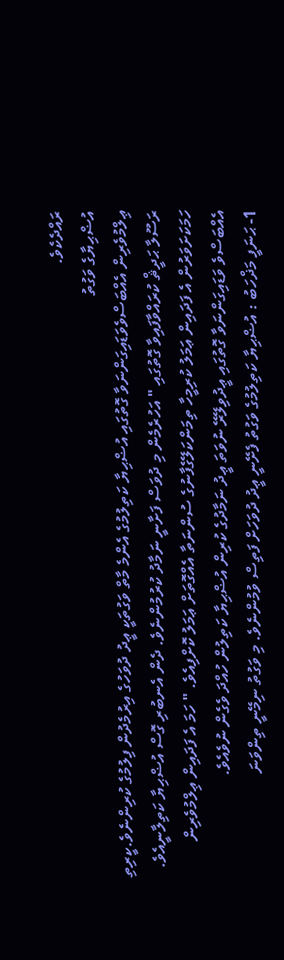ރައްދެކެވެ.
އުޟްޙިޔާގެ ވަގުތު
ޢިލްމުވެރިން އެއްބަސްވެވަޑައިގަންނަވާ ގޮތުގައި އުޟްޙިޔާ ކަތިލުމުގެ އެންމެ މާތް ވަގުތަކީ ޢީދު ދުވަހުގެ އިރުމެދުން ފިލުމުގެ ކުރިންނެވެ.ކީރިތި ރަސޫލާ ޙަދީޘް ކުރައްވާފައިވާ ގޮތުގައި " އަހުރެމެން މި ދުވަސް ފަށާނީ ނަމާދު ކުރުމުންނެވެ. ދެން އެނބުރި ގޮސް އުޟްޙިޔާ ކަތިލާނީއެވެ. ހަމަކަށަވަރުން އެ ފަދައިން ޢަމަލު ކުރިމީހާ ތިމަންކަލޭގެފާނުގެ ސުންނަތާ އެއްގޮތަށް ޢަމަލު ކޮށްފިއެވެ. " ހަމަ އެ ފަދައިން ޢިލްމުވެރިން އެއްބަސްވެ ވަޑައިގަންނަވާ ގޮތުގައި ޢީދުވިލޭރޭ ނުވަތަ ޢީދު ނަމާދުގެ ކުރިން އުޟްޙިޔާ ކަތިލުން ހުއްދަ ވެގެން ނުވެއެވެ.
1- ޙަނަފީ މަޛްހަބު : އުޟްޙިޔާ ކަތިލުމުގެ ވަގުތު ފެށޭނީ ޢީދު ދުވަހަށް ފަތިސް ވުމުންނެވެ. މި ވަގުތު ނިމޭނީ ތިންވަނަ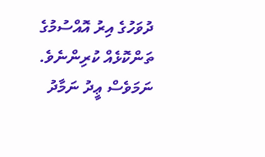ދުވަހުގެ އިރު އޮއްސުމުގެ ތަންކޮޅެއް ކުރިންނެވެ. ނަމަވެސް ޢީދު ނަމާދު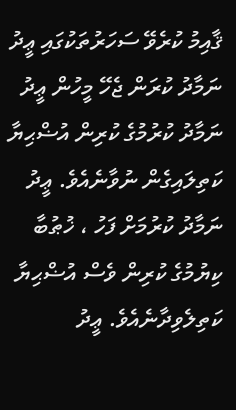ޤާއިމު ކުރެވޭ ސަހަރުތަކުގައި ޢީދު ނަމާދު ކުރަން ޖެހޭ މީހުން ޢީދު ނަމާދު ކުރުމުގެ ކުރިން އުޟްޙިޔާ ކަތިލައިގެން ނުވާނެއެވެ. ޢީދު ނަމާދު ކުރުމަށް ފަހު ، ޚުޠުބާ ކިޔުމުގެ ކުރިން ވެސް އުޟްޙިޔާ ކަތިލެވިދާނެއެވެ. ޢީދު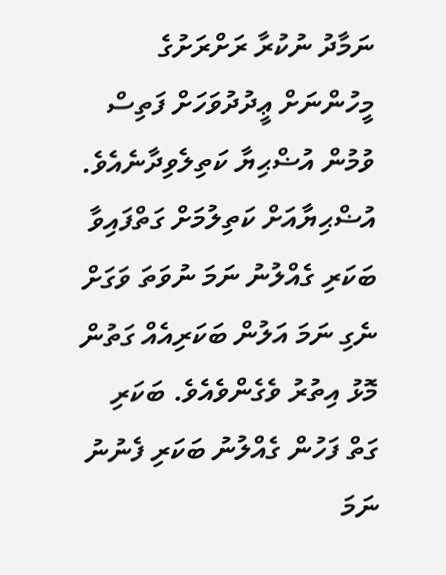ނަމާދު ނުކުރާ ރަށްރަށުގެ މީހުންނަށް ޢީދުދުވަހަށް ފަތިސް ވުމުން އުޟްޙިޔާ ކަތިލެވިދާނެއެވެ. އުޟްޙިޔާއަށް ކަތިލުމަށް ގަތްފައިވާ ބަކަރި ގެއްލުނު ނަމަ ނުވަތަ ވަގަށް ނެގި ނަމަ އަލުން ބަކަރިއެއް ގަތުން މޮޅު އިތުރު ވެގެންވެއެވެ. ބަކަރި ގަތް ފަހުން ގެއްލުނު ބަކަރި ފެނުނު ނަމަ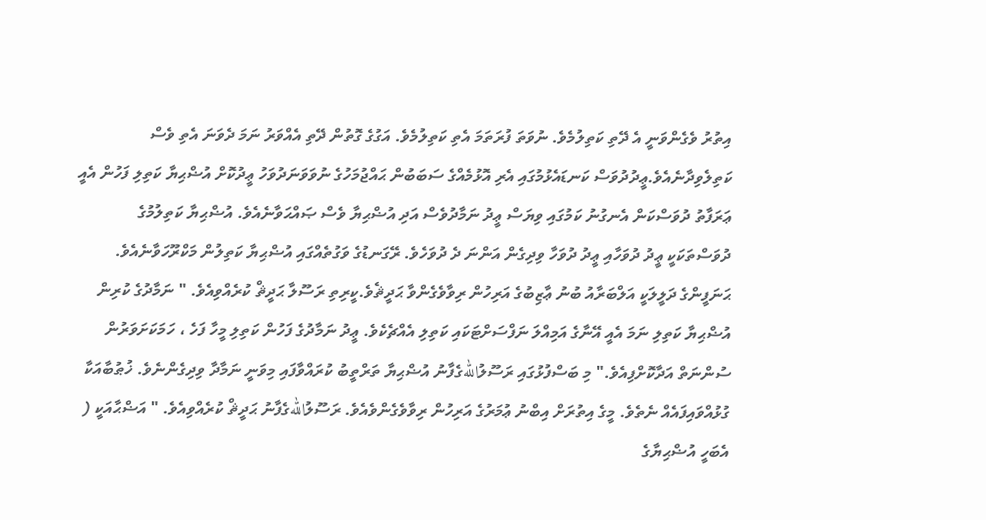އިތުރު ވެގެންވަނީ އެ ދޭތި ކަތިލުމެވެ. ނުވަތަ ފުރަތަމަ އެތި ކަތިލުމެވެ. އަގުގެ ގޮތުން ދޭތި އެއްވަރު ނަމަ ދެވަނަ އެތި ވެސް ކަތިލެވިދާނެއެވެ.ޢީދުދުވަސް ކަނޑައެޅުމުގައި އެރި އޮޅުމެއްގެ ސަބަބުން ޙައްޖުމަހުގެ ނުވަވަނަދުވަހު ޢީދުކޮށް އުޟްޙިޔާ ކަތިލި ފަހުން އެއީ ޢަރަފާތު ދުވަސްކަން އެނގުނު ކަމުގައި ވިޔަސް ޢީދު ނަމާދުވެސް އަދި އުޟްޙިޔާ ވެސް ޞައްޙަވާނެއެވެ. އުޟްޙިޔާ ކަތިލުމުގެ ދުވަސްތަކަކީ ޢީދު ދުވަހާއި ޢީދު ދުވަހާ ވިދިގެން އަންނަ ދެ ދުވަހެވެ. ރޭގަނޑުގެ ވަގުތެއްގައި އުޟްޙިޔާ ކަތިލުން މަކްރޫހަވާނެއެވެ. ޙަނަފީންގެ ދަލީލަކީ އަލްބަރާއު ބުނު ޢާޒިބުގެ އަރިހުން ރިވާވެގެންވާ ޙަދީޘެވެ.ކީރިތި ރަސޫލާ ޙަދީޘް ކުރެއްވިއެވެ. " ނަމާދުގެ ކުރިން އުޟްޙިޔާ ކަތިލި ނަމަ އެއީ އޭނާގެ އަމިއްލަ ނަފްސަށްޓަކައި ކަތިލި އެއްޗެކެވެ. ޢީދު ނަމާދުގެ ފަހުން ކަތިލި މީހާ ފަހެ ، ހަމަކަށަވަރުން ސުންނަތް އަދާކޮށްފިއެވެ." މި ބަސްފުޅުގައި ރަސޫލުاللهގެފާނު އުޟްޙިޔާ ތަރްތީބު ކުރައްވާފައި މިވަނީ ނަމާދާ ވިދިގެންނެވެ. ޚުޠުބާއަކާ ގުޅުއްވައިފައެއް ނެތެވެ. މީގެ އިތުރަށް އިބްނު ޢުމަރުގެ އަރިހުން ރިވާވެގެންވެއެވެ. ރަސޫލުاللهގެފާނު ޙަދީޘް ކުރެއްވިއެވެ. " އަޟްޙާއަކީ ( އެބަހީ އުޟްޙިޔާގެ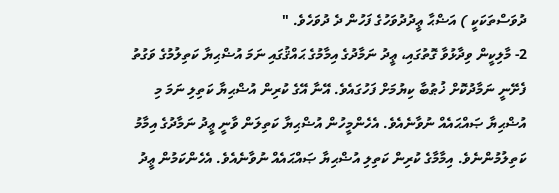ދުވަސްތަކަކީ ) އަޟްޙާ ޢީދުދުވަހުގެ ފަހުން ދެ ދުވަހެވެ. "
2- މާލިކީން ވިދާޅުވާ ގޮތުގައި، ޢީދު ނަމާދުގެ އިމާމުގެ ޙައްޤުގައި ނަމަ އުޟްޙިޔާ ކަތިލުމުގެ ވަގުތު ފެށޭނީ ނަމާދުކޮށް ޚުޠުބާ ކިޔުމަށް ފަހުގައެވެ. އޭނާ އޭގެ ކުރިން އުޟްޙިޔާ ކަތިލި ނަމަ މި އުޟްޙިޔާ ޞައްޙައެއް ނުވާނެއެވެ. އެހެންމީހުން އުޟްޙިޔާ ކަތިލަން ވާނީ ޢީދު ނަމާދުގެ އިމާމު ކަތިލުމުންނެވެ. އިމާމާގެ ކުރިން ކަތިލި އުޟްޙިޔާ ޞައްޙައެއް ނުވާނެއެވެ. އެހެންކަމުން ޢީދު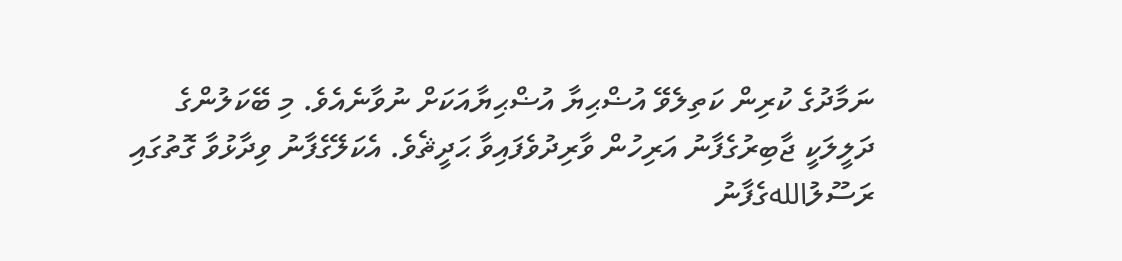ނަމާދުގެ ކުރިން ކަތިލެވޭ އުޟްޙިޔާ އުޟްޙިޔާއަކަށް ނުވާނެއެވެ. މި ބޭކަލުންގެ ދަލީލަކީ ޖާބިރުގެފާނު އަރިހުން ވާރިދުވެފައިވާ ޙަދީޘެވެ. އެކަލޭގެފާނު ވިދާޅުވާ ގޮތުގައި ރަސޫލުاللهގެފާނު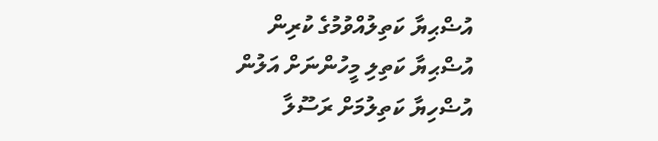އުޟްޙިޔާ ކަތިލުއްވުމުގެ ކުރިން އުޟްޙިޔާ ކަތިލި މީހުންނަށް އަލުން އުޟްހިޔާ ކަތިލުމަށް ރަސޫލާ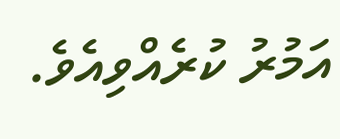އަމުރު ކުރެއްވިއެވެ.